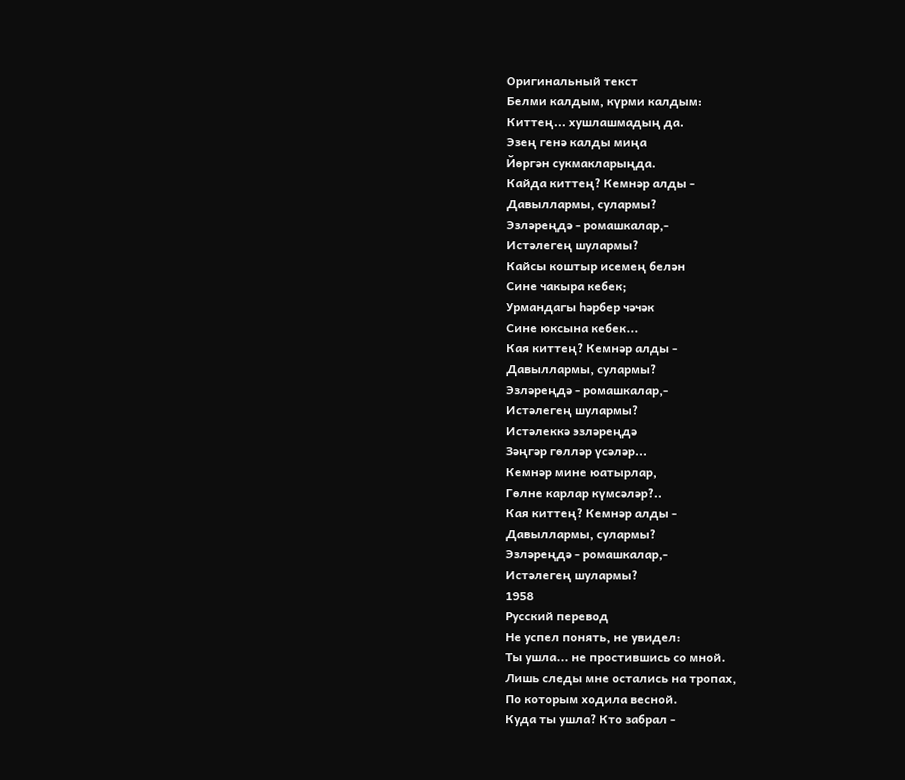Оригинальный текст
Белми калдым, күрми калдым:
Киттең... хушлашмадың да.
Эзең генә калды миңа
Йөргән сукмакларыңда.
Кайда киттең? Кемнәр алды -
Давыллармы, сулармы?
Эзләреңдә - ромашкалар,-
Истәлегең шулармы?
Кайсы коштыр исемең белән
Сине чакыра кебек;
Урмандагы һәрбер чәчәк
Сине юксына кебек...
Кая киттең? Кемнәр алды -
Давыллармы, сулармы?
Эзләреңдә - ромашкалар,-
Истәлегең шулармы?
Истәлеккә эзләреңдә
Зәңгәр гөлләр үсәләр...
Кемнәр мине юатырлар,
Гөлне карлар күмсәләр?..
Кая киттең? Кемнәр алды -
Давыллармы, сулармы?
Эзләреңдә - ромашкалар,-
Истәлегең шулармы?
1958
Русский перевод
Не успел понять, не увидел:
Ты ушла... не простившись со мной.
Лишь следы мне остались на тропах,
По которым ходила весной.
Куда ты ушла? Кто забрал -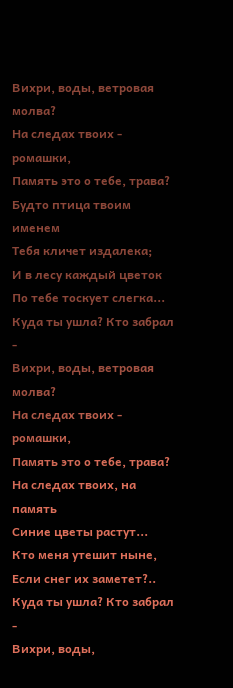Вихри, воды, ветровая молва?
На следах твоих - ромашки,
Память это о тебе, трава?
Будто птица твоим именем
Тебя кличет издалека;
И в лесу каждый цветок
По тебе тоскует слегка...
Куда ты ушла? Кто забрал -
Вихри, воды, ветровая молва?
На следах твоих - ромашки,
Память это о тебе, трава?
На следах твоих, на память
Синие цветы растут...
Кто меня утешит ныне,
Если снег их заметет?..
Куда ты ушла? Кто забрал -
Вихри, воды,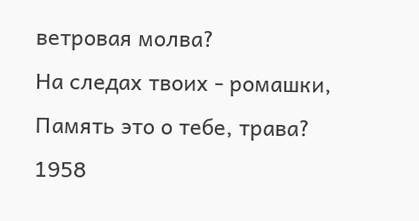ветровая молва?
На следах твоих - ромашки,
Память это о тебе, трава?
1958